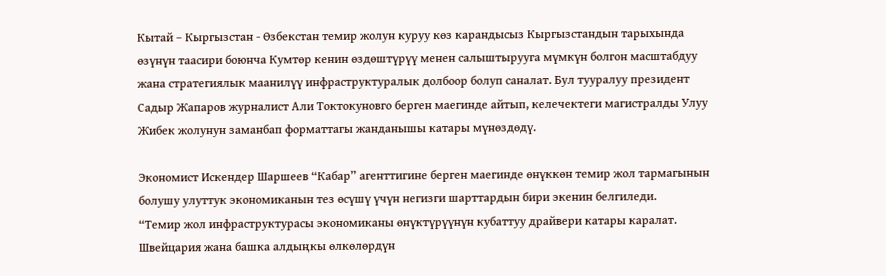Кытай – Кыргызстан - Өзбекстан темир жолун куруу көз карандысыз Кыргызстандын тарыхында өзүнүн таасири боюнча Кумтөр кенин өздөштүрүү менен салыштырууга мүмкүн болгон масштабдуу жана стратегиялык маанилүү инфраструктуралык долбоор болуп саналат. Бул тууралуу президент Садыр Жапаров журналист Али Токтокуновго берген маегинде айтып, келечектеги магистралды Улуу Жибек жолунун заманбап форматтагы жанданышы катары мүнөздөдү.

Экономист Искендер Шаршеев “Кабар” агенттигине берген маегинде өнүккөн темир жол тармагынын болушу улуттук экономиканын тез өсүшү үчүн негизги шарттардын бири экенин белгиледи.
“Темир жол инфраструктурасы экономиканы өнүктүрүүнүн кубаттуу драйвери катары каралат. Швейцария жана башка алдыңкы өлкөлөрдүн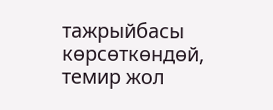тажрыйбасы көрсөткөндөй, темир жол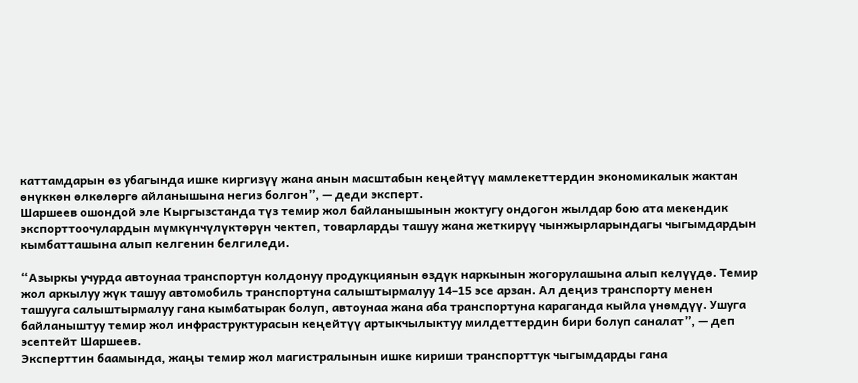каттамдарын өз убагында ишке киргизүү жана анын масштабын кеңейтүү мамлекеттердин экономикалык жактан өнүккөн өлкөлөргө айланышына негиз болгон”, — деди эксперт.
Шаршеев ошондой эле Кыргызстанда түз темир жол байланышынын жоктугу ондогон жылдар бою ата мекендик экспорттоочулардын мүмкүнчүлүктөрүн чектеп, товарларды ташуу жана жеткирүү чынжырларындагы чыгымдардын кымбатташына алып келгенин белгиледи.

“Азыркы учурда автоунаа транспортун колдонуу продукциянын өздүк наркынын жогорулашына алып келүүдө. Темир жол аркылуу жүк ташуу автомобиль транспортуна салыштырмалуу 14–15 эсе арзан. Ал деңиз транспорту менен ташууга салыштырмалуу гана кымбатырак болуп, автоунаа жана аба транспортуна караганда кыйла үнөмдүү. Ушуга байланыштуу темир жол инфраструктурасын кеңейтүү артыкчылыктуу милдеттердин бири болуп саналат”, — деп эсептейт Шаршеев.
Эксперттин баамында, жаңы темир жол магистралынын ишке кириши транспорттук чыгымдарды гана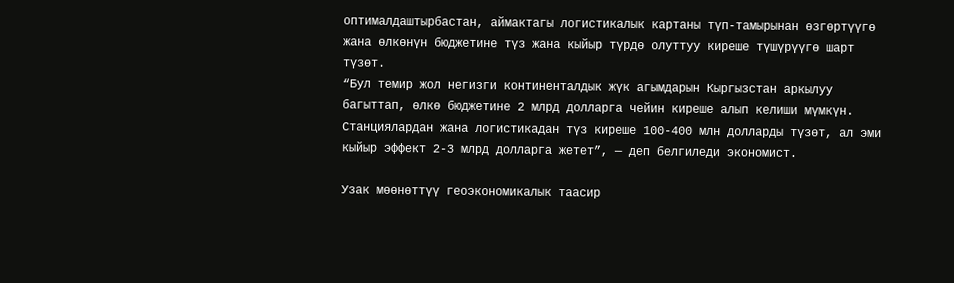оптималдаштырбастан, аймактагы логистикалык картаны түп-тамырынан өзгөртүүгө жана өлкөнүн бюджетине түз жана кыйыр түрдө олуттуу киреше түшүрүүгө шарт түзөт.
“Бул темир жол негизги континенталдык жүк агымдарын Кыргызстан аркылуу багыттап, өлкө бюджетине 2 млрд долларга чейин киреше алып келиши мүмкүн. Станциялардан жана логистикадан түз киреше 100-400 млн долларды түзөт, ал эми кыйыр эффект 2-3 млрд долларга жетет”, — деп белгиледи экономист.

Узак мөөнөттүү геоэкономикалык таасир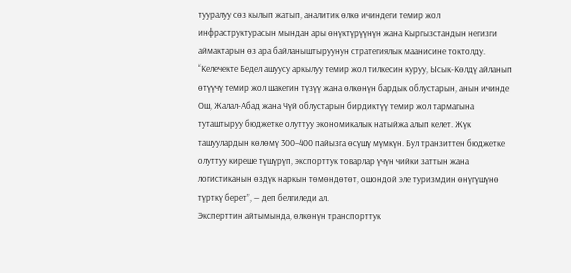тууралуу сөз кылып жатып, аналитик өлкө ичиндеги темир жол инфраструктурасын мындан ары өнүктүрүүнүн жана Кыргызстандын негизги аймактарын өз ара байланыштыруунун стратегиялык маанисине токтолду.
“Келечекте Бедел ашуусу аркылуу темир жол тилкесин куруу, Ысык-Көлдү айланып өтүүчү темир жол шакегин түзүү жана өлкөнүн бардык облустарын, анын ичинде Ош, Жалал-Абад жана Чүй облустарын бирдиктүү темир жол тармагына туташтыруу бюджетке олуттуу экономикалык натыйжа алып келет. Жүк ташуулардын көлөмү 300–400 пайызга өсүшү мүмкүн. Бул транзиттен бюджетке олуттуу киреше түшүрүп, экспорттук товарлар үчүн чийки заттын жана логистиканын өздүк наркын төмөндөтөт, ошондой эле туризмдин өнүгүшүнө түрткү берет”, — деп белгиледи ал.
Эксперттин айтымында, өлкөнүн транспорттук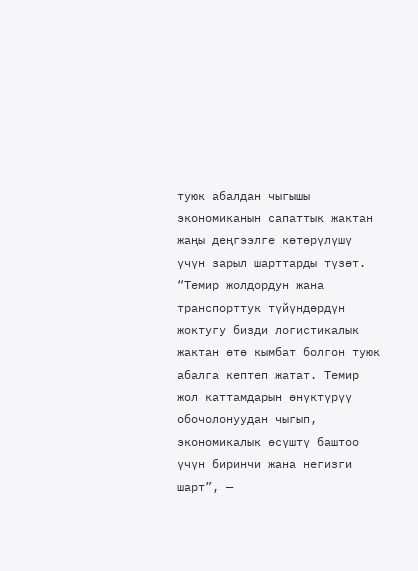туюк абалдан чыгышы экономиканын сапаттык жактан жаңы деңгээлге көтөрүлүшү үчүн зарыл шарттарды түзөт.
“Темир жолдордун жана транспорттук түйүндөрдүн жоктугу бизди логистикалык жактан өтө кымбат болгон туюк абалга кептеп жатат. Темир жол каттамдарын өнүктүрүү обочолонуудан чыгып, экономикалык өсүштү баштоо үчүн биринчи жана негизги шарт”, —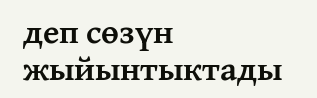деп сөзүн жыйынтыктады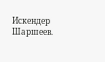Искендер Шаршеев.